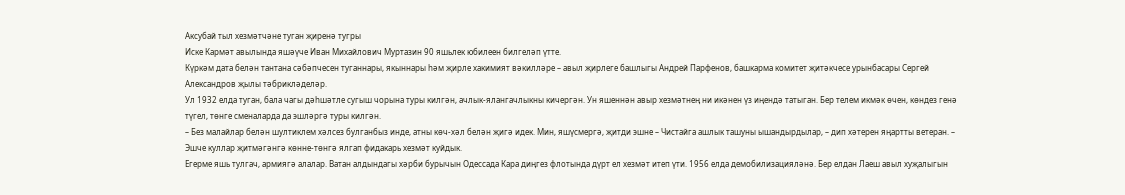Аксубай тыл хезмәтчәне туган җиренә тугры
Иске Кармәт авылында яшәүче Иван Михайлович Муртазин 90 яшьлек юбилеен билгеләп үтте.
Күркәм дата белән тантана сәбәпчесен туганнары, якыннары һәм җирле хакимият вәкилләре – авыл җирлеге башлыгы Андрей Парфенов, башкарма комитет җитәкчесе урынбасары Сергей Александров җылы тәбрикләделәр.
Ул 1932 елда туган, бала чагы дәһшәтле сугыш чорына туры килгән, ачлык-ялангачлыкны кичергән. Ун яшеннән авыр хезмәтнең ни икәнен үз иңендә татыган. Бер телем икмәк өчен, көндез генә түгел, төнге сменаларда да эшләргә туры килгән.
– Без малайлар белән шултиклем хәлсез булганбыз инде, атны көч-хәл белән җигә идек. Мин, яшүсмергә, җитди эшне – Чистайга ашлык ташуны ышандырдылар, – дип хәтерен яңартты ветеран. – Эшче куллар җитмәгәнгә көнне-төнгә ялгап фидакарь хезмәт куйдык.
Егерме яшь тулгач, армиягә алалар. Ватан алдындагы хәрби бурычын Одессада Кара диңгез флотында дүрт ел хезмәт итеп үти. 1956 елда демобилизацияләнә. Бер елдан Лаеш авыл хуҗалыгын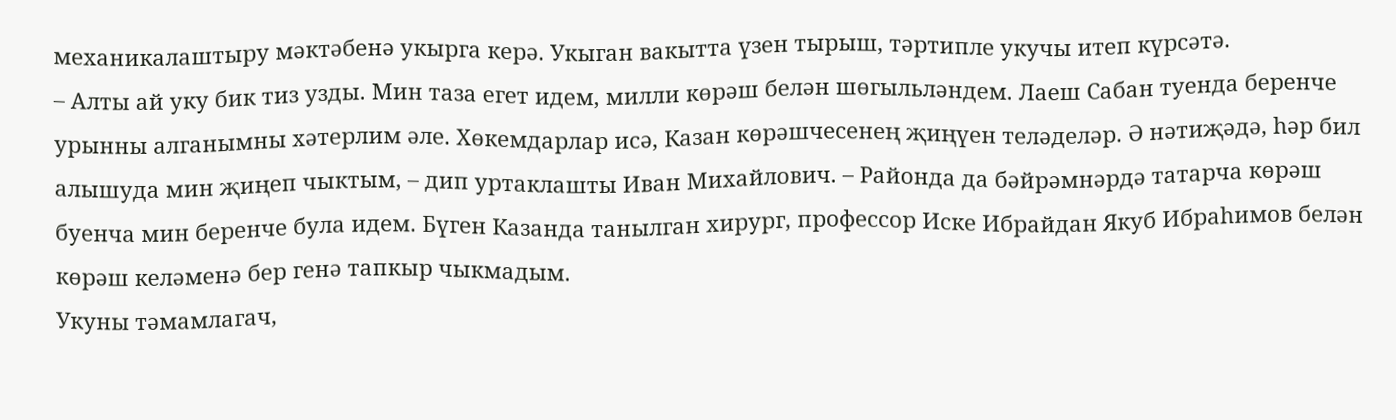механикалаштыру мәктәбенә укырга керә. Укыган вакытта үзен тырыш, тәртипле укучы итеп күрсәтә.
– Алты ай уку бик тиз узды. Мин таза егет идем, милли көрәш белән шөгыльләндем. Лаеш Сабан туенда беренче урынны алганымны хәтерлим әле. Хөкемдарлар исә, Казан көрәшчесенең җиңүен теләделәр. Ә нәтиҗәдә, һәр бил алышуда мин җиңеп чыктым, – дип уртаклашты Иван Михайлович. – Районда да бәйрәмнәрдә татарча көрәш буенча мин беренче була идем. Бүген Казанда танылган хирург, профессор Иске Ибрайдан Якуб Ибраһимов белән көрәш келәменә бер генә тапкыр чыкмадым.
Укуны тәмамлагач,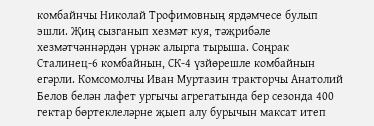комбайнчы Николай Трофимовның ярдәмчесе булып эшли. Җиң сызганып хезмәт куя, тәҗрибәле хезмәтчәннәрдән үрнәк алырга тырыша. Соңрак Сталинец-6 комбайнын, СК-4 үзйөрешле комбайнын егәрли. Комсомолчы Иван Муртазин тракторчы Анатолий Белов белән лафет ургычы агрегатында бер сезонда 400 гектар бөртеклеләрне җыеп алу бурычын максат итеп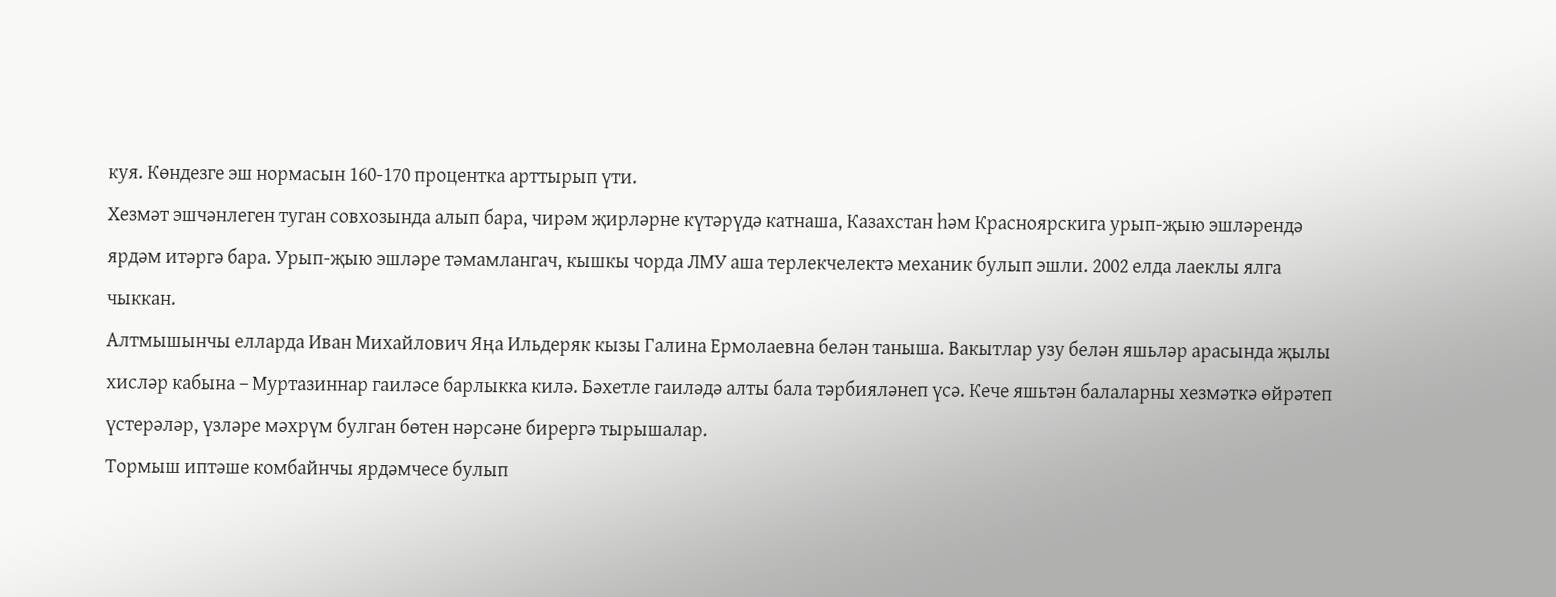куя. Көндезге эш нормасын 160-170 процентка арттырып үти.
Хезмәт эшчәнлеген туган совхозында алып бара, чирәм җирләрне күтәрүдә катнаша, Казахстан һәм Красноярскига урып-җыю эшләрендә ярдәм итәргә бара. Урып-җыю эшләре тәмамлангач, кышкы чорда ЛМУ аша терлекчелектә механик булып эшли. 2002 елда лаеклы ялга чыккан.
Алтмышынчы елларда Иван Михайлович Яңа Ильдеряк кызы Галина Ермолаевна белән таныша. Вакытлар узу белән яшьләр арасында җылы хисләр кабына – Муртазиннар гаиләсе барлыкка килә. Бәхетле гаиләдә алты бала тәрбияләнеп үсә. Кече яшьтән балаларны хезмәткә өйрәтеп үстерәләр, үзләре мәхрүм булган бөтен нәрсәне бирергә тырышалар.
Тормыш иптәше комбайнчы ярдәмчесе булып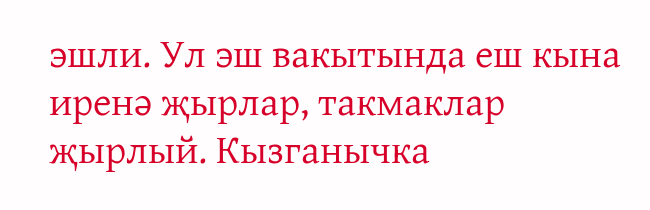эшли. Ул эш вакытында еш кына иренә җырлар, такмаклар җырлый. Кызганычка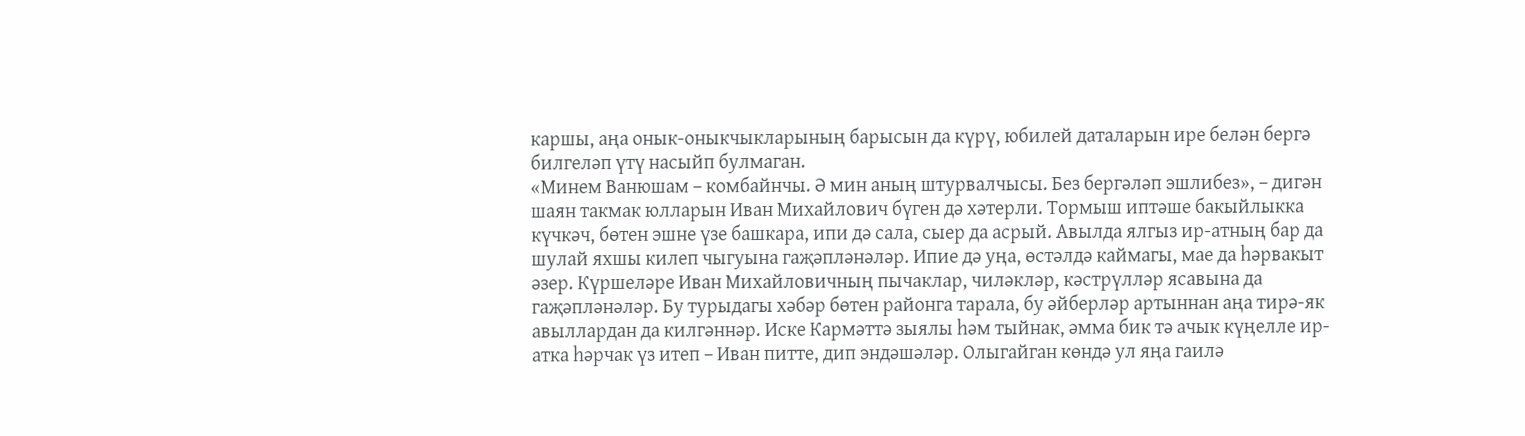каршы, аңа онык-оныкчыкларының барысын да күрү, юбилей даталарын ире белән бергә билгеләп үтү насыйп булмаган.
«Минем Ванюшам – комбайнчы. Ә мин аның штурвалчысы. Без бергәләп эшлибез», – дигән шаян такмак юлларын Иван Михайлович бүген дә хәтерли. Тормыш иптәше бакыйлыкка күчкәч, бөтен эшне үзе башкара, ипи дә сала, сыер да асрый. Авылда ялгыз ир-атның бар да шулай яхшы килеп чыгуына гаҗәпләнәләр. Ипие дә уңа, өстәлдә каймагы, мае да һәрвакыт әзер. Күршеләре Иван Михайловичның пычаклар, чиләкләр, кәстрүлләр ясавына да гаҗәпләнәләр. Бу турыдагы хәбәр бөтен районга тарала, бу әйберләр артыннан аңа тирә-як авыллардан да килгәннәр. Иске Кармәттә зыялы һәм тыйнак, әмма бик тә ачык күңелле ир-атка һәрчак үз итеп – Иван питте, дип эндәшәләр. Олыгайган көндә ул яңа гаилә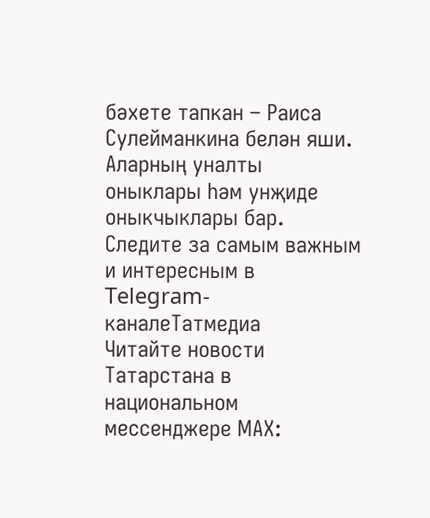бәхете тапкан – Раиса Сулейманкина белән яши. Аларның уналты оныклары һәм унҗиде оныкчыклары бар.
Следите за самым важным и интересным в Telegram-каналеТатмедиа
Читайте новости Татарстана в национальном мессенджере MАХ: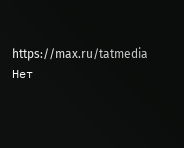https://max.ru/tatmedia
Нет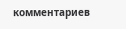комментариев